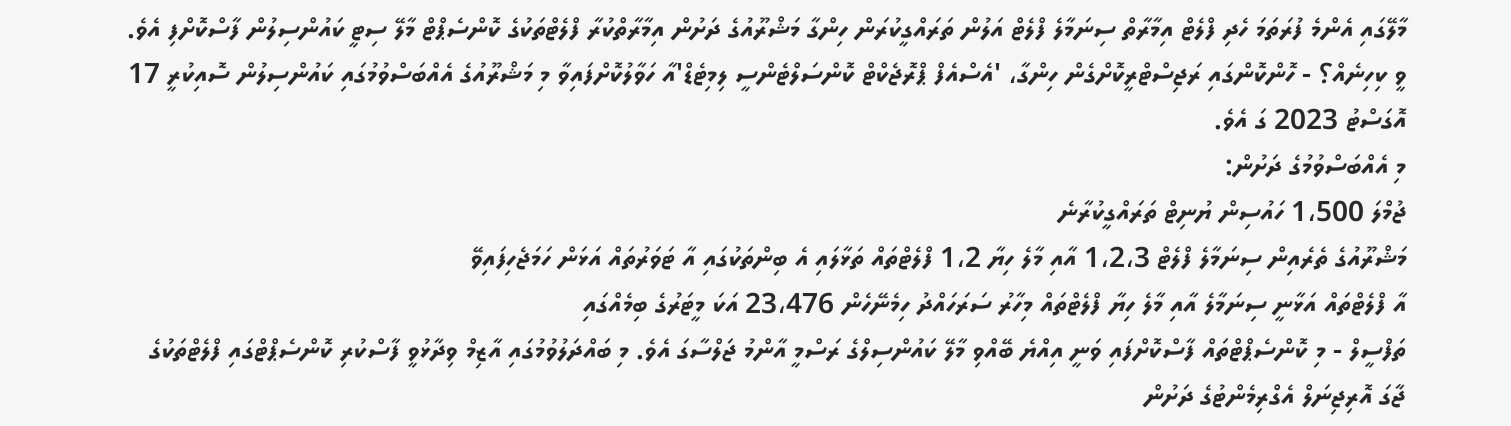މާލޭގައި އެންމެ ފުރަތަމަ ހެދި ފްލެޓް އިމާރާތް ސިނަމާލެ ފްލެޓް އަލުން ތަރައްގީކުރަން ހިންގާ މަޝްރޫއުގެ ދަށުން އިމާރާތްކުރާ ފްލެޓްތަކުގެ ކޮންސެޕްޓް މާލޭ ސިޓީ ކައުންސިލުން ފާސްކޮށްފި އެވެ.
ވީ ކިހިނެއް؟ - ހޮންކޮންގައި ރަޖިސްޓްރީކޮށްގެން ހިންގާ، 'އެސްއެފް ޕްރޮޖެކްޓް ކޮންސަލްޓެންސީ ލިމިޓެޑް'އާ ހަވާލުކޮށްފައިވާ މި މަޝްރޫއުގެ އެއްބަސްވުމުގައި ކައުންސިލުން ސޮއިކުރީ 17 އޮގަސްޓު 2023 ގަ އެވެ.
މި އެއްބަސްވުމުގެ ދަށުން:
ޖުމްލަ 1،500 ހައުސިން ޔުނިޓް ތަރައްގީކުރާނެ
މަޝްރޫއުގެ ތެރެއިން ސިނަމާލެ ފްލެޓް 1،2،3 އާއި މާލެ ހިޔާ 1،2 ފްލެޓްތައް ތަޅާލައި އެ ބިންތަކުގައި އާ ޓަވަރުތައް އަޅަން ހަމަޖެހިފައިވޭ
އާ ފްލެޓްތައް އަޅާނީ ސިނަމާލެ އާއި މާލެ ހިޔާ ފްލެޓްތައް މިހާރު ސަރަހައްދު ހިމެނޭހެން 23،476 އަކަ މީޓަރުގެ ބިމެއްގައި
ތަފްސީލް - މި ކޮންސެޕްޓްތައް ފާސްކޮށްފައި ވަނީ އިއްޔެ ބޭއްވި މާލޭ ކައުންސިލްގެ ރަސްމީ އާންމު ޖަލްސާގަ އެވެ. މި ބައްދަލުވުމުގައި އާޒިމް ވިދާޅުވީ ފާސްކުރި ކޮންސެޕްޓްގައި ފްލެޓްތަކުގެ ޖާގަ އޮރިޖިނަލް އެގްރިމެންޓުގެ ދަށުން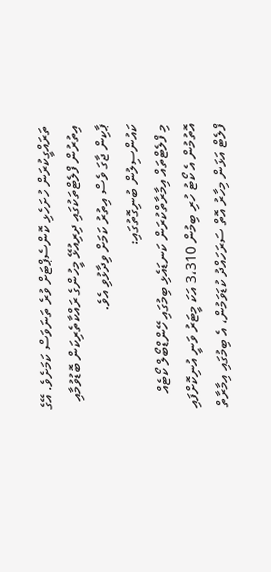ތަރައްގީކުރަން ހުށަހެޅި ކޮންސެޕްޓަށް ވުރެ ތަނަވަސް ކަމަށެވެ. އޭގެ އިތުރުން ފްލެޓްތަކުގައި ދިރިއުޅޭ މީހުންގެ ރައްކާތެރިކަން ބޮޑުވުމާއި ޕާކިން ޖާގަ ވެސް އިތުރު ކަމަށް ވިދާޅުވި އެވެ.
ކައުންސިލުން ބުނިގޮތުގައި:
މި ފްލެޓްތައް އިމާރާތްކުރަން ކަނޑައެޅި ބިމުގައި ހޭންޑްބޯލް ކޯޓެއް އޮތުމުން އެ ކޯޓު ހުރި ބިމުން 3،310 އަކަ މީޓަރު ވަނީ އުނިކޮށްފައި
ފްލެޓް އަޅަން މިހާރު އޮތް ސަރަހައްދު ކުޑަވަމުން، އެ ބިމުގައި އިމާރާތް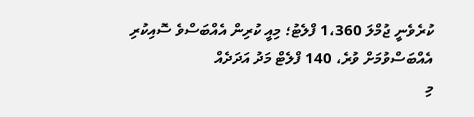ކުރެވެނީ ޖުމްލަ 1،360 ފްލެޓު؛ މިއީ ކުރިން އެއްބަސްވެ ސޮއިކުރި އެއްބަސްވުމަށް ވުރެ، 140 ފްލެޓް މަދު އަދަދެއް
މި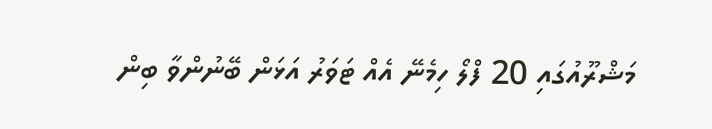މަޝްރޫއުގައި 20 ފްލޯ ހިމެނޭ އެއް ޓަވަރު އަޅަން ބޭނުންވާ ބިން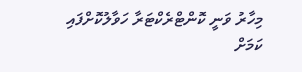މިހާރު ވަނީ ކޮންޓްރެކްޓަރާ ހަވާލުކޮށްފައި ކަމަށް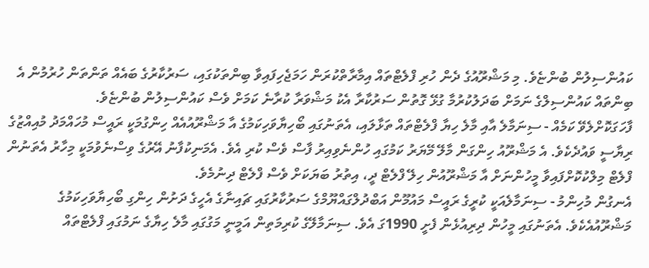ކައުންސިލުން ބުންޏެވެ. މި މަޝްރޫއުގެ ދެން ހުރި ފްލެޓްތައް އިމާރާތްކުރަން ހަމަޖެހިފައިވާ ބިންތަކުގައި، ސަރުކާރުގެ ބައެއް ތަންތަން ހުރުމުން އެ ބިންތައް ކައުންސިލްގެ ނަމަށް ބަދަލުކުރުމާ ގުޅޭ ގޮތުން ސަރުކާރާ އެކު މަޝްވަރާ ކުރާނެ ކަމަށް ވެސް ކައުންސިލުން ބުންޏެވެ.
ފާހަގަކޮށްލެވޭ ކަމެއް - ސިނަމާލެ އާއި މާލެ ހިޔާ ފްލެޓްތައް ތަޅާލައި، އެތަނުގައި ބޯހިޔާވަހިކަމުގެ އާ މަޝްރޫއުއެއް ހިންގުމަކީ ރައީސް މުހައްމަދު މުއިއްޒުގެ ރިޔާސީ ވައުދެކެވެ. އެ މަޝްރޫއު ހިންގަން މާލޭ މޭޔަރު ކަމުގައި ހުންނެވިއިރު ފާސް ވެސް ކުރި އެވެ. އެމަނިކުފާނު އޭރުގެ ވިސްނެވުމަކީ މިހާރު އެތަނުން ފްލެޓް މިލްކުކޮށްފައިވާ މީހުންނަށް އާ މަޝްރޫއުން ހިލޭ ފްލެޓް ދީ، އިތުރު ބަޔަކަށް ވެސް ފްލެޓް ދިނުމެވެ.
އެނގުން މުހިންމު - ސިނަމާލެއަކީ ކުރީގެ ރައީސް މައުމޫން އަބްދުލްގައްޔޫމްގެ ސަރުކާރުގައި ޗައިނާގެ އެހީގެ ދަށުން ހިންގި ބޯހިޔާވަހިކަމުގެ މަޝްރޫއުއެކެވެ. އެތަނުގައި މީހުން ދިރިއުޅެން ފެށީ 1990ގަ އެވެ. ސިނަމާލޭގެ ކުރިމަތިން އަމީނީ މަގުގައި މާލެ ހިޔާގެ ނަމުގައި ފްލެޓްތައް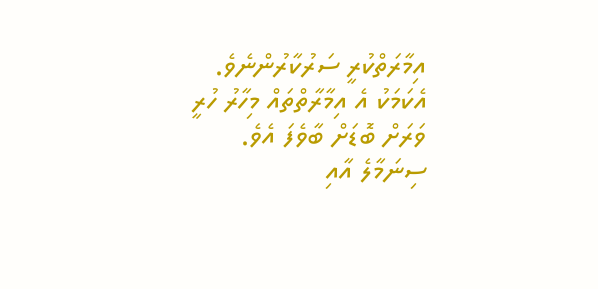އިމާރަތްކުރީ ސަރުކާރުންނެވެ.
އެކަމަކު އެ އިމާރާތްތައް މިހާރު ހުރީ ވަރަށް ބޮޑަށް ބާވެފަ އެވެ.
ސިނަމާލެ އާއި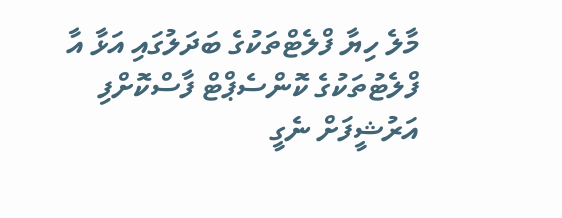މާލެ ހިޔާ ފްލެޓްތަކުގެ ބަދަލުގައި އަޅާ އާ ފްލެޓުތަކުގެ ކޮންސެޕްޓް ފާސްކޮށްފި
އަރުޝީފަށް ނެގީ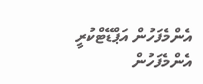އެންމެފަހުން އަޕްޑޭޓްކުރީ
އެންމެފަހުން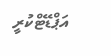އަޕްޑޭޓްކުރީ